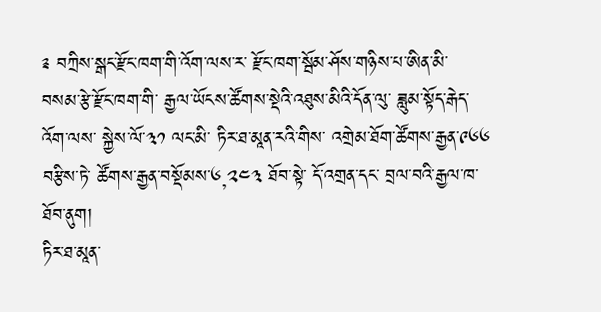༉ བཀྲིས་སྒང་རྫོང་ཁག་གི་འོག་ལས་ར་ རྫོང་ཁག་སྦོམ་ཤོས་གཉིས་པ་ཨིན་མི་ བསམ་རྩེ་རྫོང་ཁག་གི་ རྒྱལ་ཡོངས་ཚོགས་སྡེའི་འཐུས་མིའི་དོན་ལུ་ ཟླུམ་སྟོད་རྒེད་འོག་ལས་ སྐྱེས་ལོ་༣༡ ལང་མི་ ཏིར་ཐ་མཱན་རའི་གིས་ འགྲེམ་ཐོག་ཚོགས་རྒྱན་༩༦༦ བརྩིས་ཏེ་ ཚོགས་རྒྱན་བསྡོམས་༦,༢༤༣ ཐོབ་སྟེ་ དོ་འགྲན་དང་ བྲལ་བའི་རྒྱལ་ཁ་ཐོབ་ནུག།
ཏིར་ཐ་མཱན་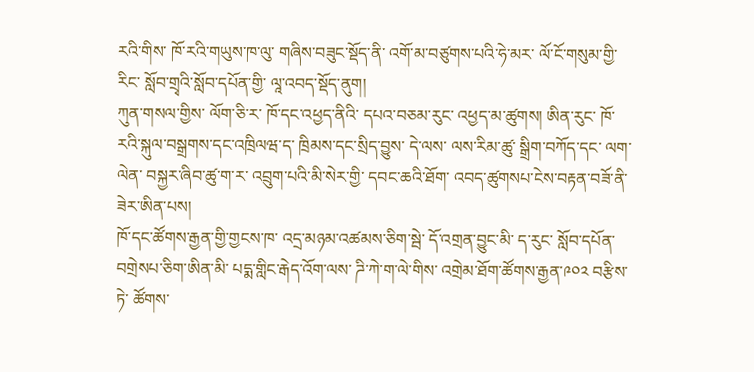རའི་གིས་ ཁོ་རའི་གཡུས་ཁ་ལུ་ གཞིས་བཟུང་སྡོད་ནི་ འགོ་མ་བཙུགས་པའི་ཧེ་མར་ ལོ་ངོ་གསུམ་གྱི་རིང་ སློབ་གྲྭའི་སློབ་དཔོན་གྱི་ ལཱ་འབད་སྡོད་ནུག།
ཀུན་གསལ་གྱིས་ ལོག་ཅི་ར་ ཁོ་དང་འཕྱད་ནིའི་ དཔའ་བཅམ་རུང་ འཕྱད་མ་ཚུགས། ཨིན་རུང་ ཁོ་རའི་སྐུལ་བསྒྲགས་དང་འཁྲིལཝ་ད་ ཁྲིམས་དང་སྲིད་བྱུས་ དེ་ལས་ ལས་རིམ་ཚུ་ སྒྲིག་བཀོད་དང་ ལག་ལེན་ བསྐྱར་ཞིབ་ཚུ་ག་ར་ འབྲུག་པའི་མི་སེར་གྱི་ དབང་ཆའི་ཐོག་ འབད་ཚུགསཔ་ངེས་བརྟན་བཟོ་ནི་ཟེར་ཨིན་པས།
ཁོ་དང་ཚོགས་རྒྱན་གྱི་གྱངས་ཁ་ འདྲ་མཉམ་འཚམས་ཅིག་སྦེ་ དོ་འགྲན་བྱུང་མི་ ད་རུང་ སློབ་དཔོན་བགྲེསཔ་ཅིག་ཨིན་མི་ པདྨ་གླིང་རྒེད་འོག་ལས་ ཌི་ཀེ་ག་ལེ་གིས་ འགྲེམ་ཐོག་ཚོགས་རྒྱན་༩༠༢ བརྩིས་ཏེ་ ཚོགས་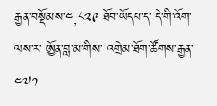རྒྱན་བསྡོམས་༤,༨༢༩ ཐོབ་ཡོདཔ་ད་ དེ་གི་འོག་ལས་ར་ ཨྱོན་བླ་མ་གིས་ འགྲེམ་ཐོག་ཚོགས་རྒྱན་༤༧༡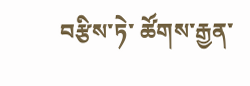བརྩིས་ཏེ་ ཚོགས་རྒྱན་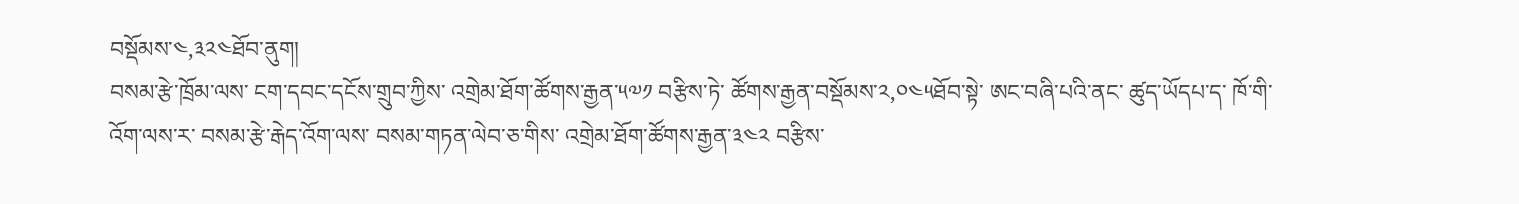བསྡོམས་༤,༣༢༤ཐོབ་ནུག།
བསམ་རྩེ་ཁྲོམ་ལས་ ངག་དབང་དངོས་གྲུབ་ཀྱིས་ འགྲེམ་ཐོག་ཚོགས་རྒྱན་༥༧༡ བརྩིས་ཏེ་ ཚོགས་རྒྱན་བསྡོམས་༢,༠༤༥ཐོབ་སྟེ་ ཨང་བཞི་པའི་ནང་ ཚུད་ཡོདཔ་ད་ ཁོ་གི་འོག་ལས་ར་ བསམ་རྩེ་རྒེད་འོག་ལས་ བསམ་གཏན་ལེབ་ཅ་གིས་ འགྲེམ་ཐོག་ཚོགས་རྒྱན་༣༤༢ བརྩིས་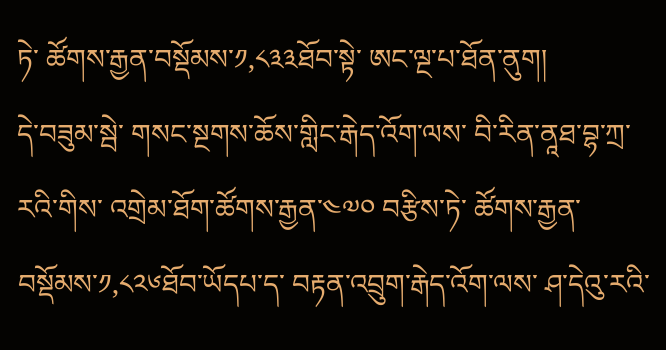ཏེ་ ཚོགས་རྒྱན་བསྡོམས་༡,༨༣༣ཐོབ་སྟེ་ ཨང་ལྔ་པ་ཐོན་ནུག།
དེ་བཟུམ་སྦེ་ གསང་སྔགས་ཆོས་གླིང་རྒེད་འོག་ལས་ བི་རིན་ནཱཐ་བྷ་ཀྲ་རའི་གིས་ འགྲེམ་ཐོག་ཚོགས་རྒྱན་༤༧༠ བརྩིས་ཏེ་ ཚོགས་རྒྱན་བསྡོམས་༡,༨༢༦ཐོབ་ཡོདཔ་ད་ བརྟན་འབྲུག་རྒེད་འོག་ལས་ ཤ་དེའུ་རའི་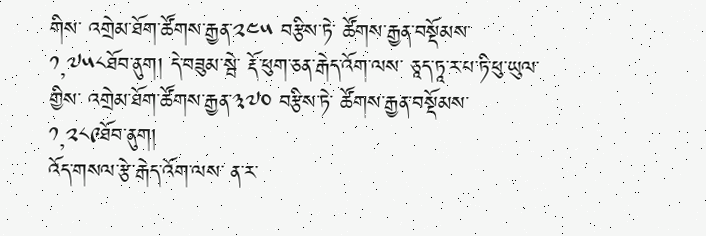གིས་ འགྲེམ་ཐོག་ཚོགས་རྒྱན་༢༤༥ བརྩིས་ཏེ་ ཚོགས་རྒྱན་བསྡོམས་༡,༧༥༨ཐོབ་ནུག། དེ་བཟུམ་སྦེ་ རྡོ་ཕུག་ཅན་རྒེད་འོག་ལས་ ཅཱད་ཏཱ་ར་པ་ཏི་ཕུ་ཡུལ་གྱིས་ འགྲེམ་ཐོག་ཚོགས་རྒྱན་༣༧༠ བརྩིས་ཏེ་ ཚོགས་རྒྱན་བསྡོམས་༡,༢༨༩ཐོབ་ནུག།
འོད་གསལ་རྩེ་རྒེད་འོག་ལས་ ན་ར་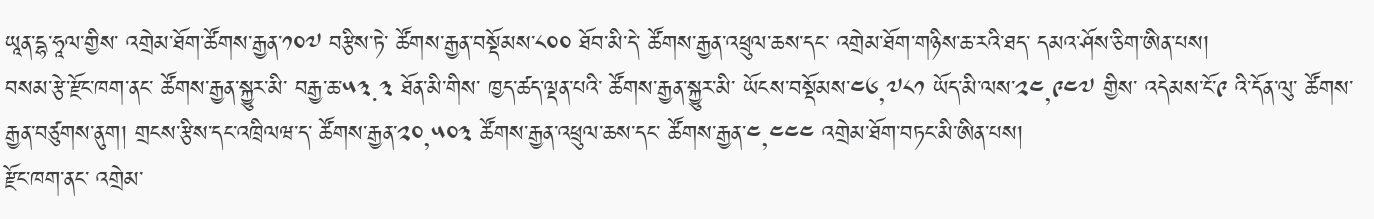ཡཱན་དྷ་ཧཱལ་གྱིས་ འགྲེམ་ཐོག་ཚོགས་རྒྱན་༡༠༧ བརྩིས་ཏེ་ ཚོགས་རྒྱན་བསྡོམས་༨༠༠ ཐོབ་མི་དེ་ ཚོགས་རྒྱན་འཕྲུལ་ཆས་དང་ འགྲེམ་ཐོག་གཉིས་ཆ་རའི་ཐད་ དམའ་ཤོས་ཅིག་ཨིན་པས།
བསམ་རྩེ་རྫོང་ཁག་ནང་ ཚོགས་རྒྱན་སྐྱུར་མི་ བརྒྱ་ཆ་༥༣.༣ ཐོན་མི་གིས་ ཁྱད་ཚད་ལྡན་པའི་ ཚོགས་རྒྱན་སྐྱུར་མི་ ཡོངས་བསྡོམས་༤༦,༧༨༡ ཡོད་མི་ལས་༢༤,༩༤༧ གྱིས་ འདེམས་ངོ་༩ འི་དོན་ལུ་ ཚོགས་རྒྱན་བཙུགས་ནུག། གྲངས་རྩིས་དང་འཁྲིལཝ་ད་ ཚོགས་རྒྱན་༢༠,༥༠༣ ཚོགས་རྒྱན་འཕྲུལ་ཆས་དང་ ཚོགས་རྒྱན་༤,༤༤༤ འགྲེམ་ཐོག་བཏང་མི་ཨིན་པས།
རྫོང་ཁག་ནང་ འགྲེམ་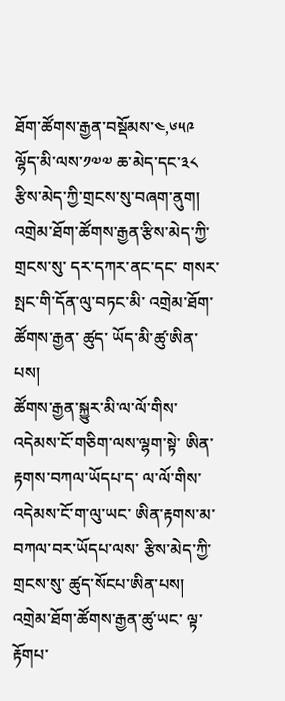ཐོག་ཚོགས་རྒྱན་བསྡོམས་༤,༦༥༩ ལྷོད་མི་ལས་༡༧༧ ཆ་མེད་དང་༣༨ རྩིས་མེད་ཀྱི་གྲངས་སུ་བཞག་ནུག།
འགྲེམ་ཐོག་ཚོགས་རྒྱན་རྩིས་མེད་ཀྱི་གྲངས་སུ་ དར་དཀར་ནང་དང་ གསར་སྤང་གི་དོན་ལུ་བཏང་མི་ འགྲེམ་ཐོག་ཚོགས་རྒྱན་ ཚུད་ ཡོད་མི་ཚུ་ཨིན་པས།
ཚོགས་རྒྱན་སྐྱུར་མི་ལ་ལོ་གིས་ འདེམས་ངོ་གཅིག་ལས་ལྷག་སྟེ་ ཨིན་རྟགས་བཀལ་ཡོདཔ་ད་ ལ་ལོ་གིས་ འདེམས་ངོ་ག་ལུ་ཡང་ ཨིན་རྟགས་མ་བཀལ་བར་ཡོདཔ་ལས་ རྩིས་མེད་ཀྱི་གྲངས་སུ་ ཚུད་སོངཔ་ཨིན་པས། འགྲེམ་ཐོག་ཚོགས་རྒྱན་ཚུ་ཡང་ ལྟ་རྟོགཔ་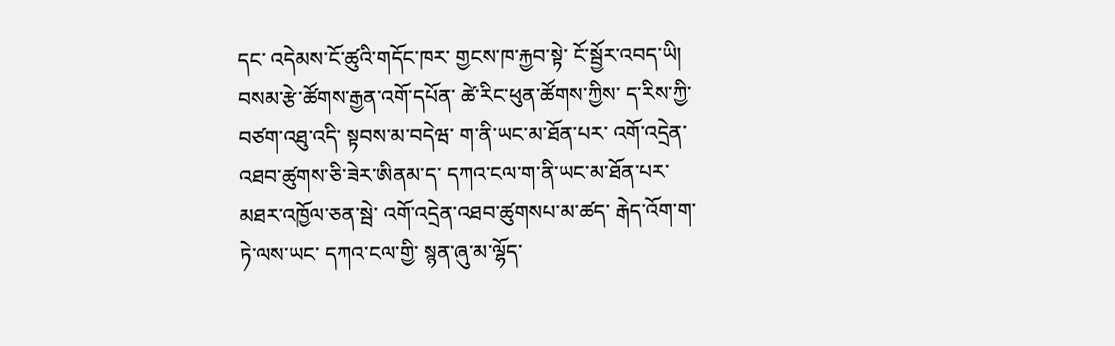དང་ འདེམས་ངོ་ཚུའི་གདོང་ཁར་ གྱངས་ཁ་རྐྱབ་སྟེ་ ངོ་སྦྱོར་འབད་ཡི།
བསམ་རྩེ་ཚོགས་རྒྱན་འགོ་དཔོན་ ཚེ་རིང་ཕུན་ཚོགས་ཀྱིས་ ད་རིས་ཀྱི་ བཙག་འཐུ་འདི་ སྟབས་མ་བདེཝ་ ག་ནི་ཡང་མ་ཐོན་པར་ འགོ་འདྲེན་འཐབ་ཚུགས་ཅི་ཟེར་ཨིནམ་ད་ དཀའ་ངལ་ག་ནི་ཡང་མ་ཐོན་པར་ མཐར་འཁྱོལ་ཅན་སྦེ་ འགོ་འདྲེན་འཐབ་ཚུགསཔ་མ་ཚད་ རྒེད་འོག་ག་ཏེ་ལས་ཡང་ དཀའ་ངལ་གྱི་ སྙན་ཞུ་མ་ལྷོད་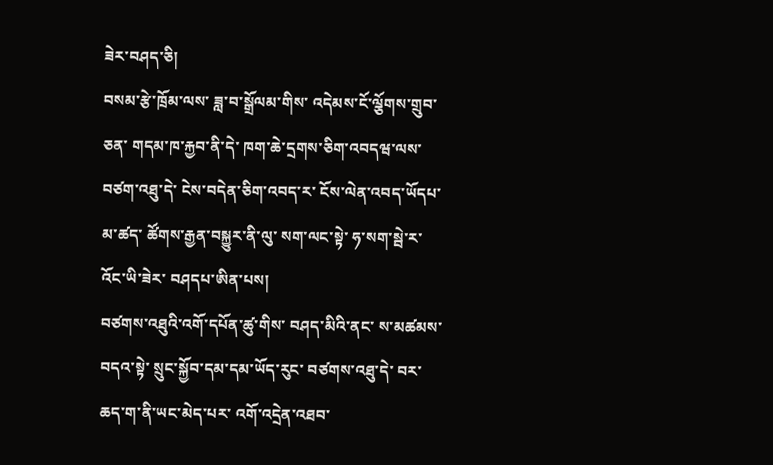ཟེར་བཤད་ཅི།
བསམ་རྩེ་ཁྲོམ་ལས་ ཟླ་བ་སྒྲོལམ་གིས་ འདེམས་ངོ་ལྕོགས་གྲུབ་ཅན་ གདམ་ཁ་རྐྱབ་ནི་དེ་ ཁག་ཆེ་དྲགས་ཅིག་འབདཝ་ལས་ བཙག་འཐུ་དེ་ ངེས་བདེན་ཅིག་འབད་ར་ ངོས་ལེན་འབད་ཡོདཔ་མ་ཚད་ ཚོགས་རྒྱན་བསྐྱུར་ནི་ལུ་ སག་ལང་སྟེ་ ཧ་སག་སྦེ་ར་ འོང་ཡི་ཟེར་ བཤདཔ་ཨིན་པས།
བཙགས་འཐུའི་འགོ་དཔོན་ཚུ་གིས་ བཤད་མིའི་ནང་ ས་མཚམས་བདའ་སྟེ་ སྲུང་སྐྱོབ་དམ་དམ་ཡོད་རུང་ བཙགས་འཐུ་དེ་ བར་ཆད་ག་ནི་ཡང་མེད་པར་ འགོ་འདྲེན་འཐབ་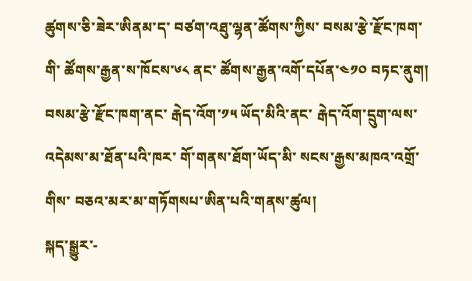ཚུགས་ཅི་ཟེར་ཨིནམ་ད་ བཙག་འཐུ་ལྷན་ཚོགས་ཀྱིས་ བསམ་རྩེ་རྫོང་ཁག་གི་ ཚོགས་རྒྱན་ས་ཁོངས་༦༨ ནང་ ཚོགས་རྒྱན་འགོ་དཔོན་༤༡༠ བཏང་ནུག།
བསམ་རྩེ་རྫོང་ཁག་ནང་ རྒེད་འོག་༡༥ ཡོད་མིའི་ནང་ རྒེད་འོག་དྲུག་ལས་ འདེམས་མ་ཐོན་པའི་ཁར་ གོ་གནས་ཐོག་ཡོད་མི་ སངས་རྒྱས་མཁའ་འགྲོ་གིས་ བཅའ་མར་མ་གཏོགསཔ་ཨིན་པའི་གནས་ཚུལ།
སྐད་སྒྱུར་-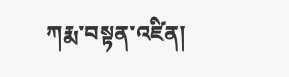ཀརྨ་བསྟན་འཛིན།